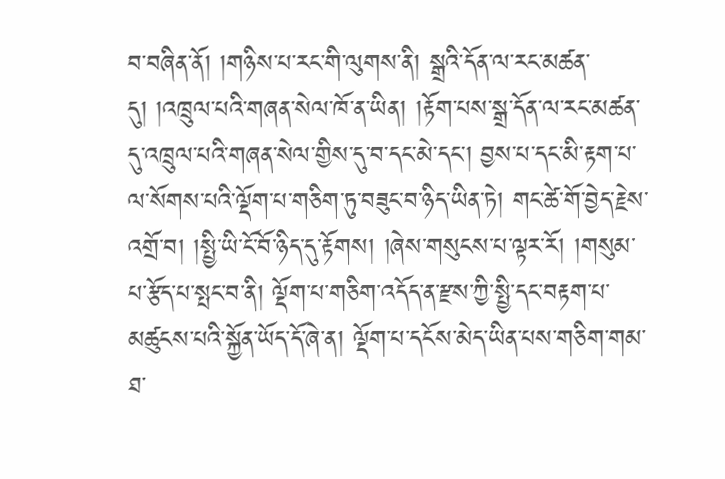བ་བཞིན་ནོ། །གཉིས་པ་རང་གི་ལུགས་ནི། སྒྲའི་དོན་ལ་རང་མཚན་དུ། །འཁྲུལ་པའི་གཞན་སེལ་ཁོ་ན་ཡིན། །རྟོག་པས་སྒྲ་དོན་ལ་རང་མཚན་དུ་འཁྲུལ་པའི་གཞན་སེལ་གྱིས་དུ་བ་དང་མེ་དང་། བྱས་པ་དང་མི་རྟག་པ་ལ་སོགས་པའི་ལྡོག་པ་གཅིག་ཏུ་བཟུང་བ་ཉིད་ཡིན་ཏེ། གང་ཚེ་གོ་བྱེད་རྗེས་འགྲོ་བ། །སྤྱི་ཡི་ངོ་བོ་ཉིད་དུ་རྟོགས། །ཞེས་གསུངས་པ་ལྟར་རོ། །གསུམ་པ་རྩོད་པ་སྤང་བ་ནི། ལྡོག་པ་གཅིག་འདོད་ན་རྫས་ཀྱི་སྤྱི་དང་བརྟག་པ་མཚུངས་པའི་སྐྱོན་ཡོད་དོ་ཞེ་ན། ལྡོག་པ་དངོས་མེད་ཡིན་པས་གཅིག་གམ་ཐ་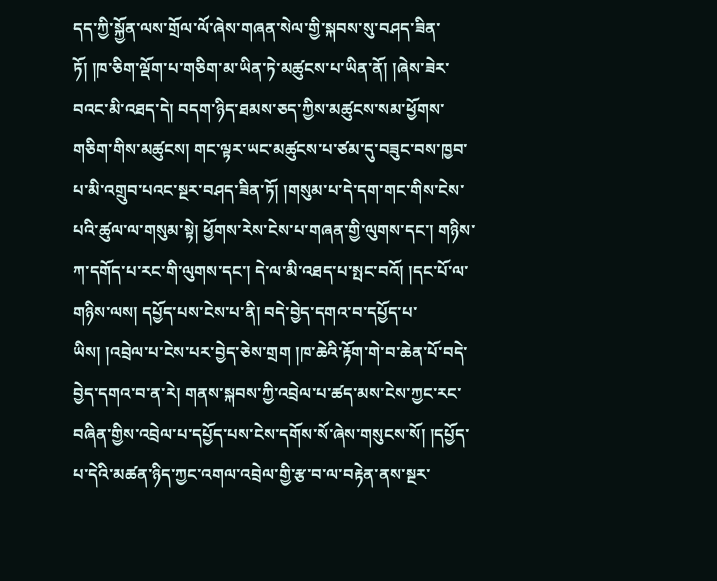དད་ཀྱི་སྐྱོན་ལས་གྲོལ་ལོ་ཞེས་གཞན་སེལ་གྱི་སྐབས་སུ་བཤད་ཟིན་ཏོ། །ཁ་ཅིག་ལྡོག་པ་གཅིག་མ་ཡིན་ཏེ་མཚུངས་པ་ཡིན་ནོ། །ཞེས་ཟེར་བའང་མི་འཐད་དེ། བདག་ཉིད་ཐམས་ཅད་ཀྱིས་མཚུངས་སམ་ཕྱོགས་གཅིག་གིས་མཚུངས། གང་ལྟར་ཡང་མཚུངས་པ་ཙམ་དུ་བཟུང་བས་ཁྱབ་པ་མི་འགྲུབ་པའང་སྔར་བཤད་ཟིན་ཏོ། །གསུམ་པ་དེ་དག་གང་གིས་ངེས་པའི་ཚུལ་ལ་གསུམ་སྟེ། ཕྱོགས་རེས་ངེས་པ་གཞན་གྱི་ལུགས་དང་། གཉིས་ཀ་དགོད་པ་རང་གི་ལུགས་དང་། དེ་ལ་མི་འཐད་པ་སྤང་བའོ། །དང་པོ་ལ་གཉིས་ལས། དཔྱོད་པས་ངེས་པ་ནི། བདེ་བྱེད་དགའ་བ་དཔྱོད་པ་ཡིས། །འབྲེལ་པ་ངེས་པར་བྱེད་ཅེས་གྲག །ཁ་ཆེའི་རྟོག་གེ་བ་ཆེན་པོ་བདེ་བྱེད་དགའ་བ་ན་རེ། གནས་སྐབས་ཀྱི་འབྲེལ་པ་ཚད་མས་ངེས་ཀྱང་རང་བཞིན་གྱིས་འབྲེལ་པ་དཔྱོད་པས་ངེས་དགོས་སོ་ཞེས་གསུངས་སོ། །དཔྱོད་པ་དེའི་མཚན་ཉིད་ཀྱང་འགལ་འབྲེལ་གྱི་རྩ་བ་ལ་བརྟེན་ནས་སྔར་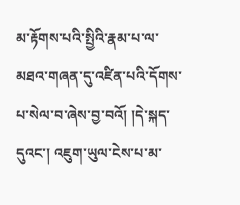མ་རྟོགས་པའི་སྤྱིའི་རྣམ་པ་ལ་མཐའ་གཞན་དུ་འཛིན་པའི་དོགས་པ་སེལ་བ་ཞེས་བྱ་བའོ། །དེ་སྐད་དུའང་། འཇུག་ཡུལ་ངེས་པ་མ་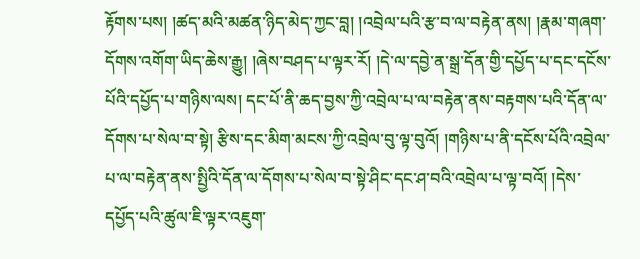རྟོགས་པས། །ཚད་མའི་མཚན་ཉིད་མེད་ཀྱང་བླ། །འབྲེལ་པའི་རྩ་བ་ལ་བརྟེན་ནས། །རྣམ་གཞག་དོགས་འགོག་ཡིད་ཆེས་རྒྱུ། །ཞེས་བཤད་པ་ལྟར་རོ། །དེ་ལ་དབྱེ་ན་སྒྲ་དོན་གྱི་དཔྱོད་པ་དང་དངོས་པོའི་དཔྱོད་པ་གཉིས་ལས། དང་པོ་ནི་ཆད་བྱས་ཀྱི་འབྲེལ་པ་ལ་བརྟེན་ནས་བརྟགས་པའི་དོན་ལ་དོགས་པ་སེལ་བ་སྟེ། རྩིས་དང་མིག་མངས་ཀྱི་འབྲེལ་བུ་ལྟ་བུའོ། །གཉིས་པ་ནི་དངོས་པོའི་འབྲེལ་པ་ལ་བརྟེན་ནས་སྤྱིའི་དོན་ལ་དོགས་པ་སེལ་བ་སྟེ་ཤིང་དང་ཤ་བའི་འབྲེལ་པ་ལྟ་བའོ། །དེས་དཔྱོད་པའི་ཚུལ་ཇི་ལྟར་འཇུག་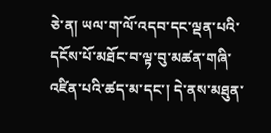ཅེ་ན། ཡལ་ག་ལོ་འདབ་དང་ལྡན་པའི་དངོས་པོ་མཐོང་བ་ལྟ་བུ་མཚན་གཞི་འཛིན་པའི་ཚད་མ་དང་། དེ་ནས་མཐུན་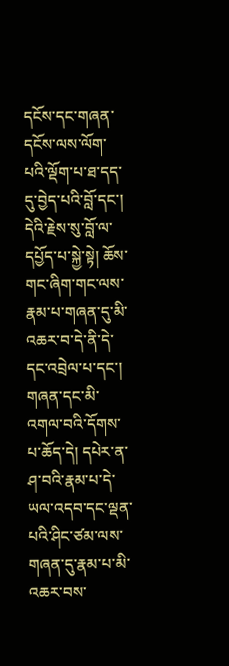དངོས་དང་གཞན་དངོས་ལས་ལོག་པའི་ལྡོག་པ་ཐ་དད་དུ་བྱེད་པའི་བློ་དང་། དེའི་རྗེས་སུ་བློ་ལ་དཔྱོད་པ་སྐྱེ་སྟེ། ཆོས་གང་ཞིག་གང་ལས་རྣམ་པ་གཞན་དུ་མི་འཆར་བ་དེ་ནི་དེ་དང་འབྲེལ་པ་དང་། གཞན་དང་མི་འགལ་བའི་དོགས་པ་ཆོད་དེ། དཔེར་ན་ཤ་བའི་རྣམ་པ་དེ་ཡལ་འདབ་དང་ལྡན་པའི་ཤིང་ཙམ་ལས་གཞན་དུ་རྣམ་པ་མི་འཆར་བས་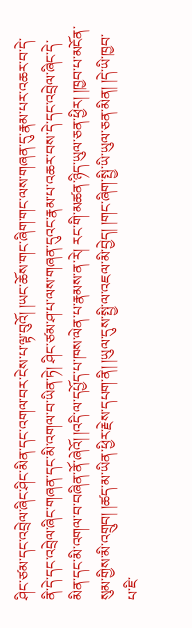ཤིང་ཙམ་དང་འབྲེལ་ཞིང་ཤིང་མིན་དང་འགལ་བར་ངེས་པ་ལྟ་བུའོ། །ཡང་ཆོས་གང་ཞིག་གང་ལས་གཞན་དུ་རྣམ་པར་འཆར་བ་དེ་ནི་དེ་དང་འབྲེལ་ཞིང་གཞན་དང་མི་འགལ་བ་ཡིན་ཏེ། ཤིང་ཙམ་ཤ་པ་ལས་གཞན་དུའང་རྣམ་པ་འཆར་བས་དེ་དང་འབྲེལ་ཞིང་དེ་མིན་དང་མི་འགལ་བ་བཞིན་ནོ་ཞེའོ། །འདི་ལ་དཔྱོད་པ་ཁས་ལེན་པ་རྣམས་ན་རེ། རང་གི་མཚན་ཉིད་ཡུལ་ཅན་ཕྱིར། །ཁྱབ་པ་མངོན་སུམ་གྱིས་མི་འགྲུབ། །ཚད་མ་ཡིན་ཕྱིར་རྗེས་དཔག་ནི། །ཡུལ་དུས་སྤྱི་ལ་འཇལ་མི་བྱེད། །གང་ཞིག་སྤྱི་ཡི་ཡུལ་ཅན་མིན། །དེ་ཡི་ཁྱབ་པ་ཇི་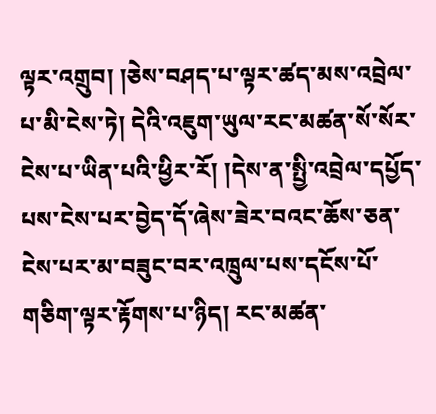ལྟར་འགྲུབ། །ཅེས་བཤད་པ་ལྟར་ཚད་མས་འབྲེལ་པ་མི་ངེས་ཏེ། དེའི་འཇུག་ཡུལ་རང་མཚན་སོ་སོར་ངེས་པ་ཡིན་པའི་ཕྱིར་རོ། །དེས་ན་སྤྱི་འབྲེལ་དཔྱོད་པས་ངེས་པར་བྱེད་དོ་ཞེས་ཟེར་བའང་ཆོས་ཅན་ངེས་པར་མ་བཟུང་བར་འཁྲུལ་པས་དངོས་པོ་གཅིག་ལྟར་རྟོགས་པ་ཉིད། རང་མཚན་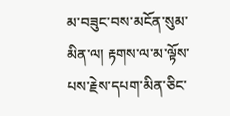མ་བཟུང་བས་མངོན་སུམ་མིན་ལ། རྟགས་ལ་མ་ལྟོས་པས་རྗེས་དཔག་མིན་ཅིང་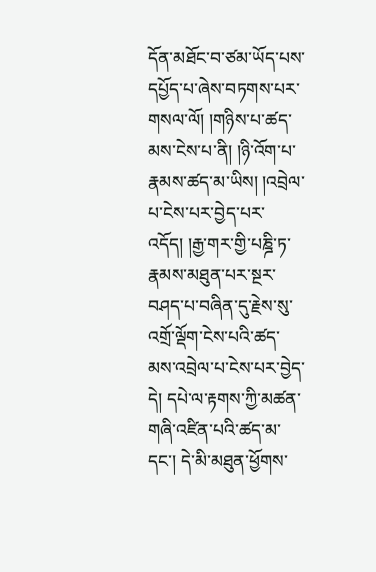དོན་མཐོང་བ་ཙམ་ཡོད་པས་དཔྱོད་པ་ཞེས་བཏགས་པར་གསལ་ལོ། །གཉིས་པ་ཚད་མས་ངེས་པ་ནི། །ཉི་འོག་པ་རྣམས་ཚད་མ་ཡིས། །འབྲེལ་པ་ངེས་པར་བྱེད་པར་འདོད། །རྒྱ་གར་གྱི་པཎྜི་ཏ་རྣམས་མཐུན་པར་སྔར་བཤད་པ་བཞིན་དུ་རྗེས་སུ་འགྲོ་ལྡོག་ངེས་པའི་ཚད་མས་འབྲེལ་པ་ངེས་པར་བྱེད་དེ། དཔེ་ལ་རྟགས་ཀྱི་མཚན་གཞི་འཛིན་པའི་ཚད་མ་དང་། དེ་མི་མཐུན་ཕྱོགས་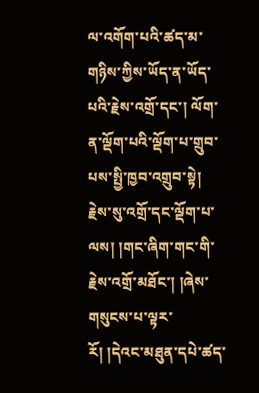ལ་འགོག་པའི་ཚད་མ་གཉིས་ཀྱིས་ཡོད་ན་ཡོད་པའི་རྗེས་འགྲོ་དང་། ལོག་ན་ལྡོག་པའི་ལྡོག་པ་གྲུབ་པས་སྤྱི་ཁྱབ་འགྲུབ་སྟེ། རྗེས་སུ་འགྲོ་དང་ལྡོག་པ་ལས། །གང་ཞིག་གང་གི་རྗེས་འགྲོ་མཐོང་། །ཞེས་གསུངས་པ་ལྟར་རོ། །དེའང་མཐུན་དཔེ་ཚད་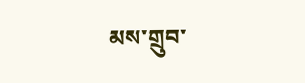མས་གྲུབ་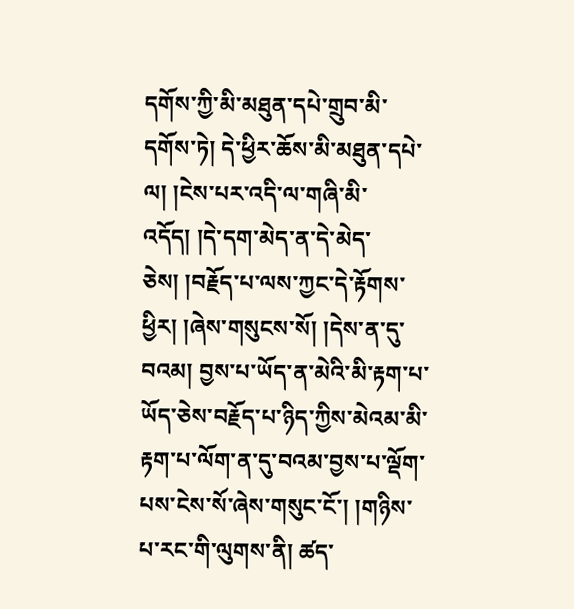དགོས་ཀྱི་མི་མཐུན་དཔེ་གྲུབ་མི་དགོས་ཏེ། དེ་ཕྱིར་ཆོས་མི་མཐུན་དཔེ་ལ། །ངེས་པར་འདི་ལ་གཞི་མི་འདོད། །དེ་དག་མེད་ན་དེ་མེད་ཅེས། །བརྗོད་པ་ལས་ཀྱང་དེ་རྟོགས་ཕྱིར། །ཞེས་གསུངས་སོ། །དེས་ན་དུ་བའམ། བྱས་པ་ཡོད་ན་མེའི་མི་རྟག་པ་ཡོད་ཅེས་བརྗོད་པ་ཉིད་ཀྱིས་མེའམ་མི་རྟག་པ་ལོག་ན་དུ་བའམ་བྱས་པ་ལྡོག་པས་ངེས་སོ་ཞེས་གསུང་ངོ་། །གཉིས་པ་རང་གི་ལུགས་ནི། ཚད་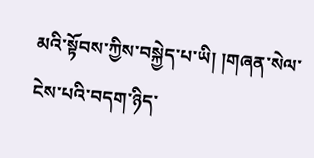མའི་སྟོབས་ཀྱིས་བསྐྱེད་པ་ཡི། །གཞན་སེལ་ངེས་པའི་བདག་ཉིད་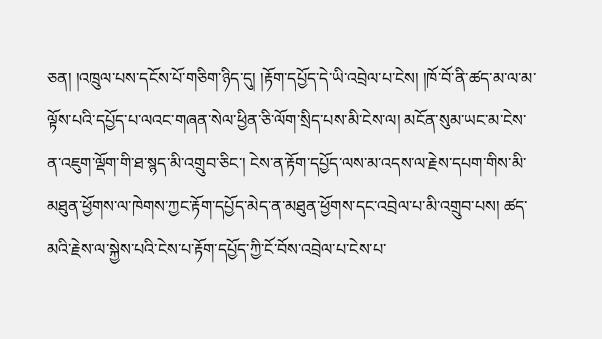ཅན། །འཁྲུལ་པས་དངོས་པོ་གཅིག་ཉིད་དུ། །རྟོག་དཔྱོད་དེ་ཡི་འབྲེལ་པ་ངེས། །ཁོ་བོ་ནི་ཚད་མ་ལ་མ་ལྟོས་པའི་དཔྱོད་པ་ལའང་གཞན་སེལ་ཕྱིན་ཅི་ལོག་སྲིད་པས་མི་ངེས་ལ། མངོན་སུམ་ཡང་མ་ངེས་ན་འཇུག་ལྡོག་གི་ཐ་སྙད་མི་འགྲུབ་ཅིང་། ངེས་ན་རྟོག་དཔྱོད་ལས་མ་འདས་ལ་རྗེས་དཔག་གིས་མི་མཐུན་ཕྱོགས་ལ་ཁེགས་ཀྱང་རྟོག་དཔྱོད་མེད་ན་མཐུན་ཕྱོགས་དང་འབྲེལ་པ་མི་འགྲུབ་པས། ཚད་མའི་རྗེས་ལ་སྐྱེས་པའི་ངེས་པ་རྟོག་དཔྱོད་ཀྱི་ངོ་བོས་འབྲེལ་པ་ངེས་པ་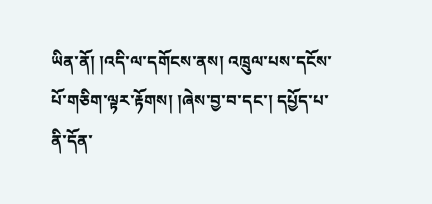ཡིན་ནོ། །འདི་ལ་དགོངས་ནས། འཁྲུལ་པས་དངོས་པོ་གཅིག་ལྟར་རྟོགས། །ཞེས་བྱ་བ་དང་། དཔྱོད་པ་ནི་དོན་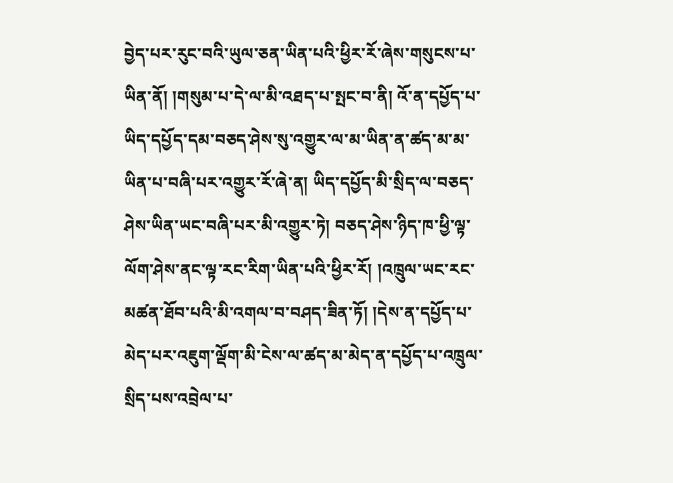བྱེད་པར་རུང་བའི་ཡུལ་ཅན་ཡིན་པའི་ཕྱིར་རོ་ཞེས་གསུངས་པ་ཡིན་ནོ། །གསུམ་པ་དེ་ལ་མི་འཐད་པ་སྤང་བ་ནི། འོ་ན་དཔྱོད་པ་ཡིད་དཔྱོད་དམ་བཅད་ཤེས་སུ་འགྱུར་ལ་མ་ཡིན་ན་ཚད་མ་མ་ཡིན་པ་བཞི་པར་འགྱུར་རོ་ཞེ་ན། ཡིད་དཔྱོད་མི་སྲིད་ལ་བཅད་ཤེས་ཡིན་ཡང་བཞི་པར་མི་འགྱུར་ཏེ། བཅད་ཤེས་ཉིད་ཁ་ཕྱི་ལྟ་ལོག་ཤེས་ནང་ལྟ་རང་རིག་ཡིན་པའི་ཕྱིར་རོ། །འཁྲུལ་ཡང་རང་མཚན་ཐོབ་པའི་མི་འགལ་བ་བཤད་ཟིན་ཏོ། །དེས་ན་དཔྱོད་པ་མེད་པར་འཇུག་ལྡོག་མི་ངེས་ལ་ཚད་མ་མེད་ན་དཔྱོད་པ་འཁྲུལ་སྲིད་པས་འབྲེལ་པ་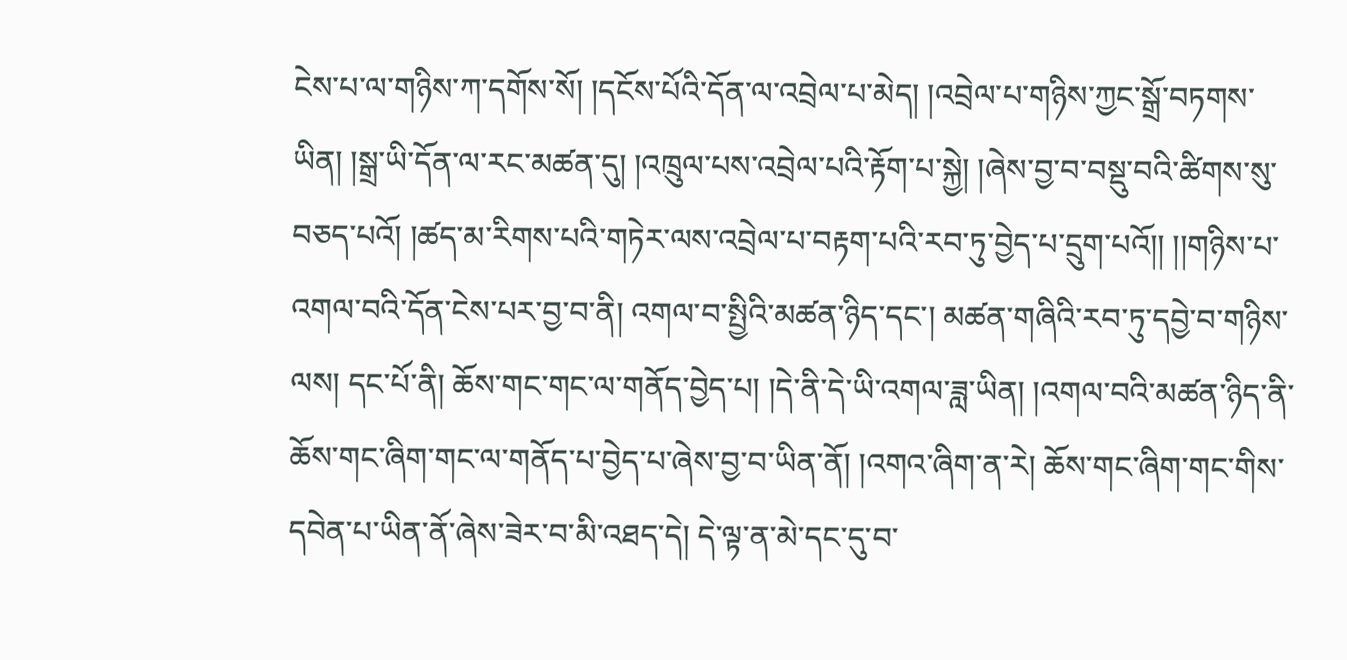ངེས་པ་ལ་གཉིས་ཀ་དགོས་སོ། །དངོས་པོའི་དོན་ལ་འབྲེལ་པ་མེད། །འབྲེལ་པ་གཉིས་ཀྱང་སྒྲོ་བཏགས་ཡིན། །སྒྲ་ཡི་དོན་ལ་རང་མཚན་དུ། །འཁྲུལ་པས་འབྲེལ་པའི་རྟོག་པ་སྐྱེ། །ཞེས་བྱ་བ་བསྡུ་བའི་ཚིགས་སུ་བཅད་པའོ། །ཚད་མ་རིགས་པའི་གཏེར་ལས་འབྲེལ་པ་བརྟག་པའི་རབ་ཏུ་བྱེད་པ་དྲུག་པའོ།། །།གཉིས་པ་འགལ་བའི་དོན་ངེས་པར་བྱ་བ་ནི། འགལ་བ་སྤྱིའི་མཚན་ཉིད་དང་། མཚན་གཞིའི་རབ་ཏུ་དབྱེ་བ་གཉིས་ལས། དང་པོ་ནི། ཆོས་གང་གང་ལ་གནོད་བྱེད་པ། །དེ་ནི་དེ་ཡི་འགལ་ཟླ་ཡིན། །འགལ་བའི་མཚན་ཉིད་ནི་ཆོས་གང་ཞིག་གང་ལ་གནོད་པ་བྱེད་པ་ཞེས་བྱ་བ་ཡིན་ནོ། །འགའ་ཞིག་ན་རེ། ཆོས་གང་ཞིག་གང་གིས་དབེན་པ་ཡིན་ནོ་ཞེས་ཟེར་བ་མི་འཐད་དེ། དེ་ལྟ་ན་མེ་དང་དུ་བ་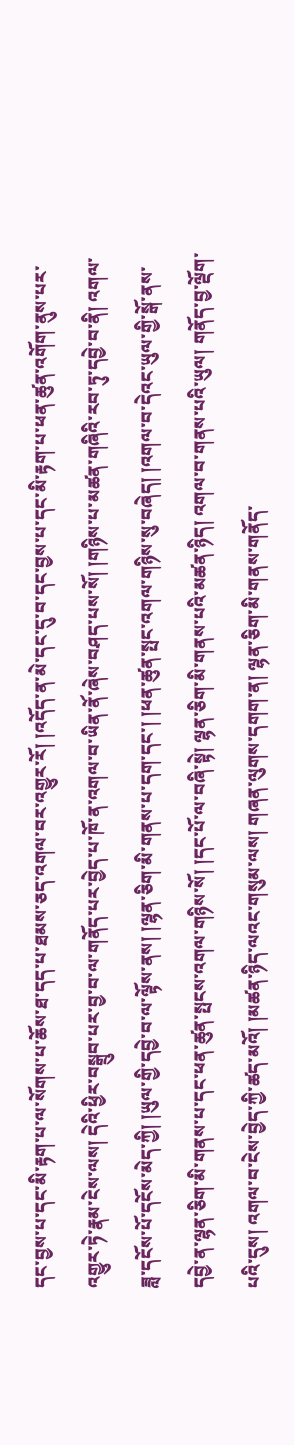དང་བྱས་པ་དང་མི་རྟག་པ་ལ་སོགས་པ་ཆོས་ཐ་དད་པ་ཐམས་ཅད་འགལ་བར་འགྱུར་རོ། །འདོད་ན་མེ་དང་དུ་བ་དང་བྱས་པ་དང་མི་རྟག་པ་ཕན་ཚུན་འགོག་ནུས་པར་འགྱུར་ཏེ་རྣམ་ངེས་ལས། དེའི་ཕྱིར་བསྒྲུབ་པར་བྱ་བ་ལ་གནོད་པར་བྱེད་པ་ཁོ་ན་འགལ་བ་ཡིན་ནོ་ཞེས་བཤད་པས་སོ། །གཉིས་པ་མཚན་གཞིའི་རབ་ཏུ་དབྱེ་བ་ནི། འགལ་ཟླ་དངོས་པོ་དངོས་མེད་ཀྱི། །ཡུལ་གྱི་དབྱེ་བ་ལ་ལྟོས་ནས། །ལྷན་ཅིག་མི་གནས་པ་དག་དང་། །ཕན་ཚུན་སྤང་འགལ་གཉིས་སུ་བཞེད། །འགལ་བ་དེའང་ཡུལ་གྱི་སྒོ་ནས་དབྱེ་ན་ལྷན་ཅིག་མི་གནས་པ་དང་ཕན་ཚུན་སྤངས་འགལ་གཉིས་སོ། །དང་པོ་ལ་བཞི་སྟེ། ལྷན་ཅིག་མི་གནས་པའི་མཚན་ཉིད། འགལ་བ་གནས་པའི་ཡུལ། གནོད་བྱ་ལྡོག་པའི་དུས། འགལ་བ་ངེས་བྱེད་ཀྱི་ཚད་མའོ། །མཚན་ཉིད་ལའང་གསུམ་ལས། གཞན་ལུགས་དགག་ན། ལྷན་ཅིག་མི་གནས་གནོད་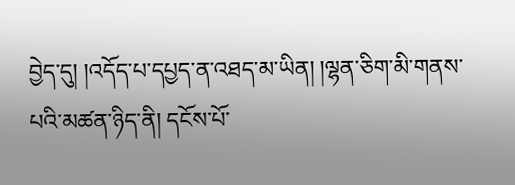བྱེད་དུ། །འདོད་པ་དཔྱད་ན་འཐད་མ་ཡིན། །ལྷན་ཅིག་མི་གནས་པའི་མཚན་ཉིད་ནི། དངོས་པོ་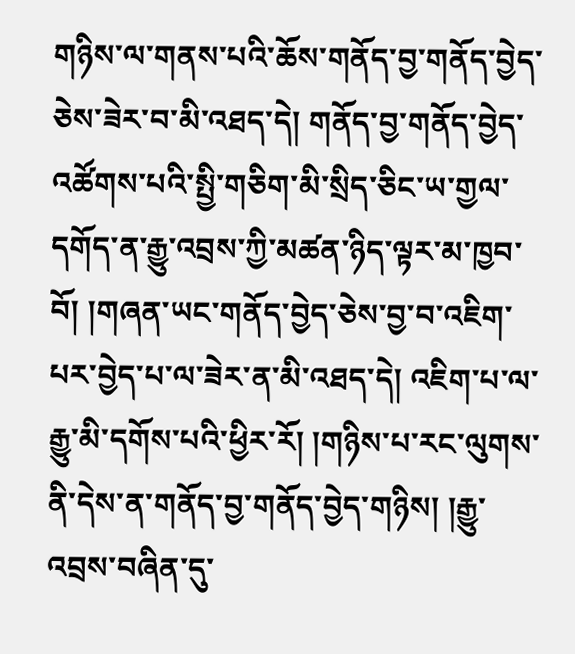གཉིས་ལ་གནས་པའི་ཆོས་གནོད་བྱ་གནོད་བྱེད་ཅེས་ཟེར་བ་མི་འཐད་དེ། གནོད་བྱ་གནོད་བྱེད་འཚོགས་པའི་སྤྱི་གཅིག་མི་སྲིད་ཅིང་ཡ་གྱལ་དགོད་ན་རྒྱུ་འབྲས་ཀྱི་མཚན་ཉིད་ལྟར་མ་ཁྱབ་བོ། །གཞན་ཡང་གནོད་བྱེད་ཅེས་བྱ་བ་འཇིག་པར་བྱེད་པ་ལ་ཟེར་ན་མི་འཐད་དེ། འཇིག་པ་ལ་རྒྱུ་མི་དགོས་པའི་ཕྱིར་རོ། །གཉིས་པ་རང་ལུགས་ནི་དེས་ན་གནོད་བྱ་གནོད་བྱེད་གཉིས། །རྒྱུ་འབྲས་བཞིན་དུ་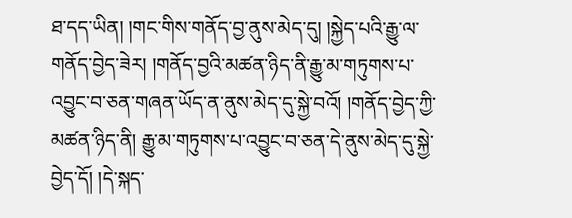ཐ་དད་ཡིན། །གང་གིས་གནོད་བྱ་ནུས་མེད་དུ། །སྐྱེད་པའི་རྒྱུ་ལ་གནོད་བྱེད་ཟེར། །གནོད་བྱའི་མཚན་ཉིད་ནི་རྒྱུ་མ་གཏུགས་པ་འབྱུང་བ་ཅན་གཞན་ཡོད་ན་ནུས་མེད་དུ་སྐྱེ་བའོ། །གནོད་བྱེད་ཀྱི་མཚན་ཉིད་ནི། རྒྱུ་མ་གཏུགས་པ་འབྱུང་བ་ཅན་དེ་ནུས་མེད་དུ་སྐྱེ་བྱེད་དོ། །དེ་སྐད་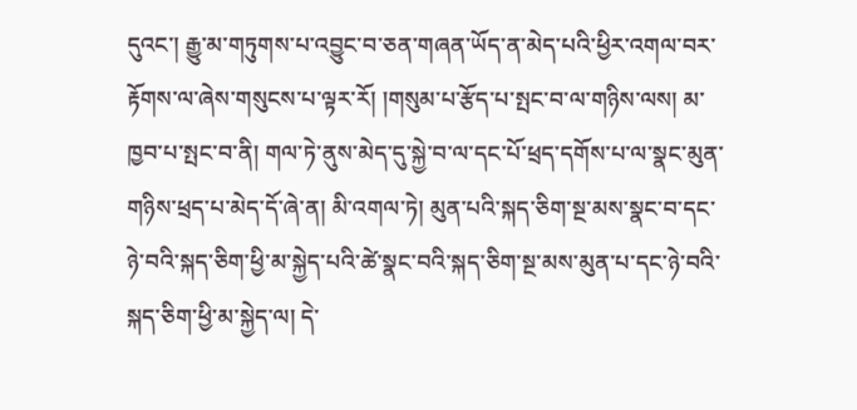དུའང་། རྒྱུ་མ་གཏུགས་པ་འབྱུང་བ་ཅན་གཞན་ཡོད་ན་མེད་པའི་ཕྱིར་འགལ་བར་རྟོགས་ལ་ཞེས་གསུངས་པ་ལྟར་རོ། །གསུམ་པ་རྩོད་པ་སྤང་བ་ལ་གཉིས་ལས། མ་ཁྱབ་པ་སྤང་བ་ནི། གལ་ཏེ་ནུས་མེད་དུ་སྐྱེ་བ་ལ་དང་པོ་ཕྲད་དགོས་པ་ལ་སྣང་མུན་གཉིས་ཕྲད་པ་མེད་དོ་ཞེ་ན། མི་འགལ་ཏེ། མུན་པའི་སྐད་ཅིག་སྔ་མས་སྣང་བ་དང་ཉེ་བའི་སྐད་ཅིག་ཕྱི་མ་སྐྱེད་པའི་ཚེ་སྣང་བའི་སྐད་ཅིག་སྔ་མས་མུན་པ་དང་ཉེ་བའི་སྐད་ཅིག་ཕྱི་མ་སྐྱེད་ལ། དེ་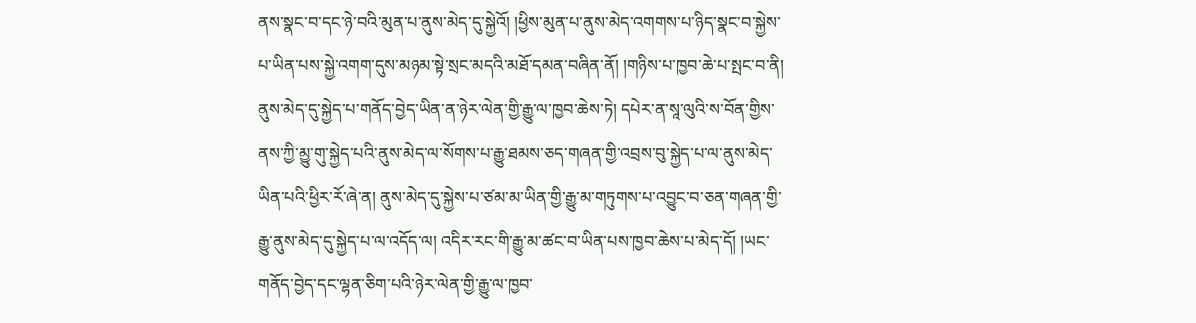ནས་སྣང་བ་དང་ཉེ་བའི་མུན་པ་ནུས་མེད་དུ་སྐྱེའོ། །ཕྱིས་མུན་པ་ནུས་མེད་འགགས་པ་ཉིད་སྣང་བ་སྐྱེས་པ་ཡིན་པས་སྐྱེ་འགག་དུས་མཉམ་སྟེ་སྲང་མདའི་མཐོ་དམན་བཞིན་ནོ། །གཉིས་པ་ཁྱབ་ཆེ་པ་སྤང་བ་ནི། ནུས་མེད་དུ་སྐྱེད་པ་གནོད་བྱེད་ཡིན་ན་ཉེར་ལེན་གྱི་རྒྱུ་ལ་ཁྱབ་ཆེས་ཏེ། དཔེར་ན་སཱ་ལུའི་ས་བོན་གྱིས་ནས་ཀྱི་མྱུ་གུ་སྐྱེད་པའི་ནུས་མེད་ལ་སོགས་པ་རྒྱུ་ཐམས་ཅད་གཞན་གྱི་འབྲས་བུ་སྐྱེད་པ་ལ་ནུས་མེད་ཡིན་པའི་ཕྱིར་རོ་ཞེ་ན། ནུས་མེད་དུ་སྐྱེས་པ་ཙམ་མ་ཡིན་གྱི་རྒྱུ་མ་གཏུགས་པ་འབྱུང་བ་ཅན་གཞན་གྱི་རྒྱུ་ནུས་མེད་དུ་སྐྱེད་པ་ལ་འདོད་ལ། འདིར་རང་གི་རྒྱུ་མ་ཚང་བ་ཡིན་པས་ཁྱབ་ཆེས་པ་མེད་དོ། །ཡང་གནོད་བྱེད་དང་ལྷན་ཅིག་པའི་ཉེར་ལེན་གྱི་རྒྱུ་ལ་ཁྱབ་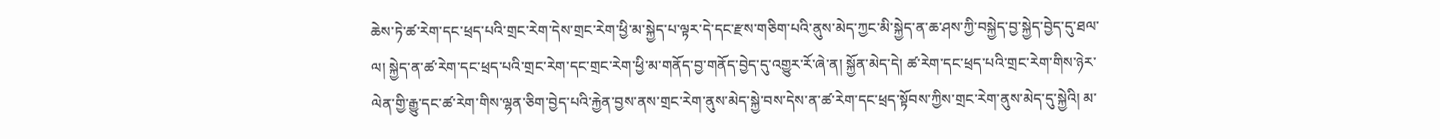ཆེས་ཏེ་ཚ་རེག་དང་ཕྲད་པའི་གྲང་རེག་དེས་གྲང་རེག་ཕྱི་མ་སྐྱེད་པ་ལྟར་དེ་དང་རྫས་གཅིག་པའི་ནུས་མེད་ཀྱང་མི་སྐྱེད་ན་ཆ་ཤས་ཀྱི་བསྐྱེད་བྱ་སྐྱེད་བྱེད་དུ་ཐལ་ལ། སྐྱེད་ན་ཚ་རེག་དང་ཕྲད་པའི་གྲང་རེག་དང་གྲང་རེག་ཕྱི་མ་གནོད་བྱ་གནོད་བྱེད་དུ་འགྱུར་རོ་ཞེ་ན། སྐྱོན་མེད་དེ། ཚ་རེག་དང་ཕྲད་པའི་གྲང་རེག་གིས་ཉེར་ལེན་གྱི་རྒྱུ་དང་ཚ་རེག་གིས་ལྷན་ཅིག་བྱེད་པའི་རྐྱེན་བྱས་ནས་གྲང་རེག་ནུས་མེད་སྐྱེ་བས་དེས་ན་ཚ་རེག་དང་ཕྲད་སྟོབས་ཀྱིས་གྲང་རེག་ནུས་མེད་དུ་སྐྱེའི། མ་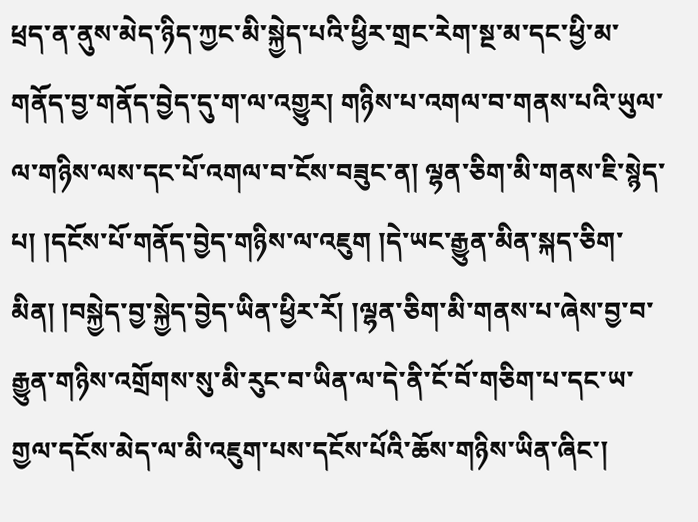ཕྲད་ན་ནུས་མེད་ཉིད་ཀྱང་མི་སྐྱེད་པའི་ཕྱིར་གྲང་རེག་སྔ་མ་དང་ཕྱི་མ་གནོད་བྱ་གནོད་བྱེད་དུ་ག་ལ་འགྱུར། གཉིས་པ་འགལ་བ་གནས་པའི་ཡུལ་ལ་གཉིས་ལས་དང་པོ་འགལ་བ་ངོས་བཟུང་ན། ལྷན་ཅིག་མི་གནས་ཇི་སྙེད་པ། །དངོས་པོ་གནོད་བྱེད་གཉིས་ལ་འཇུག །དེ་ཡང་རྒྱུན་མིན་སྐད་ཅིག་མིན། །བསྐྱེད་བྱ་སྐྱེད་བྱེད་ཡིན་ཕྱིར་རོ། །ལྷན་ཅིག་མི་གནས་པ་ཞེས་བྱ་བ་རྒྱུན་གཉིས་འགྲོགས་སུ་མི་རུང་བ་ཡིན་ལ་དེ་ནི་ངོ་བོ་གཅིག་པ་དང་ཡ་གྱལ་དངོས་མེད་ལ་མི་འཇུག་པས་དངོས་པོའི་ཆོས་གཉིས་ཡིན་ཞིང་།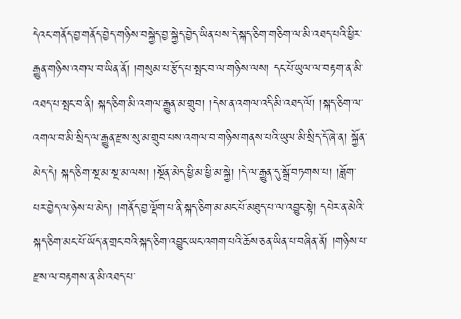དེའང་གནོད་བྱ་གནོད་བྱེད་གཉིས་བསྐྱེད་བྱ་སྐྱེད་བྱེད་ཡིན་པས་དེ་སྐད་ཅིག་གཅིག་ལ་མི་འཐད་པའི་ཕྱིར་རྒྱུན་གཉིས་འགལ་བ་ཡིན་ནོ། །གསུམ་པ་རྩོད་པ་སྤང་བ་ལ་གཉིས་ལས། དང་པོ་ཡུལ་ལ་བརྟག་ན་མི་འཐད་པ་སྤང་བ་ནི། སྐད་ཅིག་མི་འགལ་རྒྱུན་མ་གྲུབ། །དེས་ན་འགལ་འདི་མི་འཐད་ལོ། །སྐད་ཅིག་ལ་འགལ་བ་མི་སྲིད་ལ་རྒྱུན་རྫས་སུ་མ་གྲུབ་པས་འགལ་བ་གཉིས་གནས་པའི་ཡུལ་མི་སྲིད་དོ་ཞེ་ན། སྐྱོན་མེད་དེ། སྐད་ཅིག་སྔ་མ་སྔ་མ་ལས། །སྔོན་མེད་ཕྱི་མ་ཕྱི་མ་སྐྱེ། །དེ་ལ་རྒྱུན་དུ་སྒྲོ་བཏགས་པ། །ཟློག་པར་བྱེད་ལ་ཉེས་པ་མེད། །གནོད་བྱ་ལྡོག་པ་ནི་སྐད་ཅིག་མ་མང་པོ་མཐུད་པ་ལ་འབྱུང་སྟེ། དཔེར་ན་མེའི་སྐད་ཅིག་མང་པོ་ཡོད་ན་གྲང་བའི་སྐད་ཅིག་འབྱུང་ཡང་འགག་པའི་ཆོས་ཅན་ཡིན་པ་བཞིན་ནོ། །གཉིས་པ་རྫས་ལ་བརྟགས་ན་མི་འཐད་པ་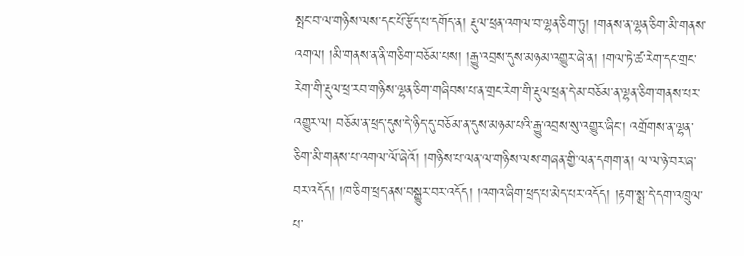སྤང་བ་ལ་གཉིས་ལས་དང་པོ་རྩོད་པ་དགོད་ན། རྡུལ་ཕྲན་འགལ་བ་ལྷན་ཅིག་ཏུ། །གནས་ན་ལྷན་ཅིག་མི་གནས་འགལ། །མི་གནས་ན་ནི་གཅིག་བཅོམ་པས། །རྒྱུ་འབྲས་དུས་མཉམ་འགྱུར་ཞེ་ན། །གལ་ཏེ་ཚ་རེག་དང་གྲང་རེག་གི་རྡུལ་ཕྲ་རབ་གཉིས་ལྷན་ཅིག་གཞིབས་པ་ན་གྲང་རེག་གི་རྡུལ་ཕྲན་དེ་མ་བཅོམ་ན་ལྷན་ཅིག་གནས་པར་འགྱུར་ལ། བཅོམ་ན་ཕྲད་དུས་དེ་ཉིད་དུ་བཅོམ་ན་དུས་མཉམ་པའི་རྒྱུ་འབྲས་སུ་འགྱུར་ཞིང་། འགྲོགས་ན་ལྷན་ཅིག་མི་གནས་པ་འགལ་ལོ་ཞེའོ། །གཉིས་པ་ལན་ལ་གཉིས་ལས་གཞན་གྱི་ལན་དགག་ན། ལ་ལ་ཉེ་བར་ཞ་བར་འདོད། །ཁ་ཅིག་ཕྲད་ནས་བསྒྱུར་བར་འདོད། །འགའ་ཞིག་ཕྲད་པ་མེད་པར་འདོད། །རྟག་སྨྲ་དེ་དག་འཁྲུལ་པ་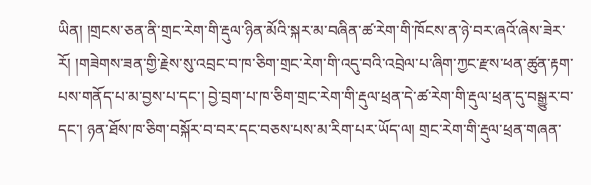ཡིན། །གྲངས་ཅན་ནི་གྲང་རེག་གི་རྡུལ་ཉིན་མོའི་སྐར་མ་བཞིན་ཚ་རེག་གི་ཁོངས་ན་ཉེ་བར་ཞའོ་ཞེས་ཟེར་རོ། །གཟེགས་ཟན་གྱི་རྗེས་སུ་འབྲང་བ་ཁ་ཅིག་གྲང་རེག་གི་འདུ་བའི་འབྲེལ་པ་ཞིག་ཀྱང་རྫས་ཕན་ཚུན་རྟག་པས་གནོད་པ་མ་བྱས་པ་དང་། བྱེ་བྲག་པ་ཁ་ཅིག་གྲང་རེག་གི་རྡུལ་ཕྲན་དེ་ཚ་རེག་གི་རྡུལ་ཕྲན་དུ་བསྒྱུར་བ་དང་། ཉན་ཐོས་ཁ་ཅིག་བསྐོར་བ་བར་དང་བཅས་པས་མ་རིག་པར་ཡོད་ལ། གྲང་རེག་གི་རྡུལ་ཕྲན་གཞན་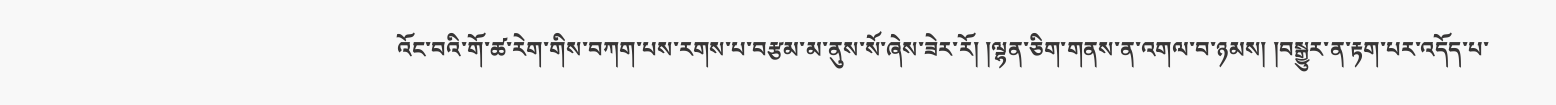འོང་བའི་གོ་ཚ་རེག་གིས་བཀག་པས་རགས་པ་བརྩམ་མ་ནུས་སོ་ཞེས་ཟེར་རོ། །ལྷན་ཅིག་གནས་ན་འགལ་བ་ཉམས། །བསྒྱུར་ན་རྟག་པར་འདོད་པ་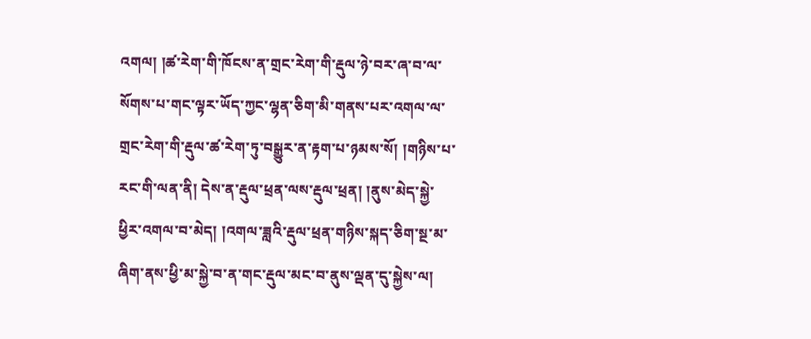འགལ། །ཚ་རེག་གི་ཁོངས་ན་གྲང་རེག་གི་རྡུལ་ཉེ་བར་ཞ་བ་ལ་སོགས་པ་གང་ལྟར་ཡོད་ཀྱང་ལྷན་ཅིག་མི་གནས་པར་འགལ་ལ་གྲང་རེག་གི་རྡུལ་ཚ་རེག་ཏུ་བསྒྱུར་ན་རྟག་པ་ཉམས་སོ། །གཉིས་པ་རང་གི་ལན་ནི། དེས་ན་རྡུལ་ཕྲན་ལས་རྡུལ་ཕྲན། །ནུས་མེད་སྐྱེ་ཕྱིར་འགལ་བ་མེད། །འགལ་ཟླའི་རྡུལ་ཕྲན་གཉིས་སྐད་ཅིག་སྔ་མ་ཞིག་ནས་ཕྱི་མ་སྐྱེ་བ་ན་གང་རྡུལ་མང་བ་ནུས་ལྡན་དུ་སྐྱེས་ལ།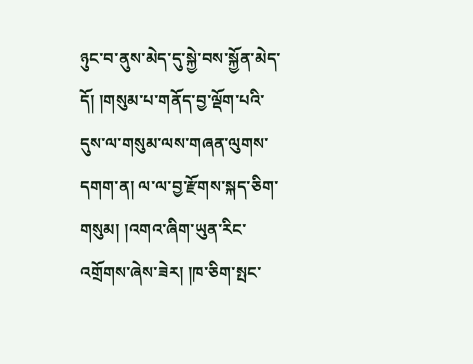ཉུང་བ་ནུས་མེད་དུ་སྐྱེ་བས་སྐྱོན་མེད་དོ། །གསུམ་པ་གནོད་བྱ་ལྡོག་པའི་དུས་ལ་གསུམ་ལས་གཞན་ལུགས་དགག་ན། ལ་ལ་བྱ་རྫོགས་སྐད་ཅིག་གསུམ། །འགའ་ཞིག་ཡུན་རིང་འགྲོགས་ཞེས་ཟེར། །ཁ་ཅིག་སྤང་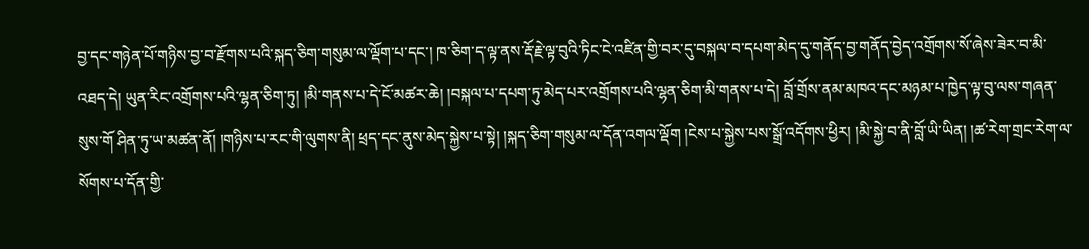བྱ་དང་གཉེན་པོ་གཉིས་བྱ་བ་རྫོགས་པའི་སྐད་ཅིག་གསུམ་ལ་ལྡོག་པ་དང་། ཁ་ཅིག་ད་ལྟ་ནས་རྡོ་རྗེ་ལྟ་བུའི་ཏིང་ངེ་འཛིན་གྱི་བར་དུ་བསྐལ་བ་དཔག་མེད་དུ་གནོད་བྱ་གནོད་བྱེད་འགྲོགས་སོ་ཞེས་ཟེར་བ་མི་འཐད་དེ། ཡུན་རིང་འགྲོགས་པའི་ལྷན་ཅིག་ཏུ། །མི་གནས་པ་དེ་ངོ་མཚར་ཆེ། །བསྐལ་པ་དཔག་ཏུ་མེད་པར་འགྲོགས་པའི་ལྷན་ཅིག་མི་གནས་པ་དེ། བློ་གྲོས་ནམ་མཁའ་དང་མཉམ་པ་ཁྱེད་ལྟ་བུ་ལས་གཞན་སུས་གོ ཤིན་ཏུ་ཡ་མཚན་ནོ། །གཉིས་པ་རང་གི་ལུགས་ནི། ཕྲད་དང་ནུས་མེད་སྐྱེས་པ་སྟེ། །སྐད་ཅིག་གསུམ་ལ་དོན་འགལ་ལྡོག །ངེས་པ་སྐྱེས་པས་སྒྲོ་འདོགས་ཕྱིར། །མི་སྐྱེ་བ་ནི་བློ་ཡི་ཡིན། །ཚ་རེག་གྲང་རེག་ལ་སོགས་པ་དོན་གྱི་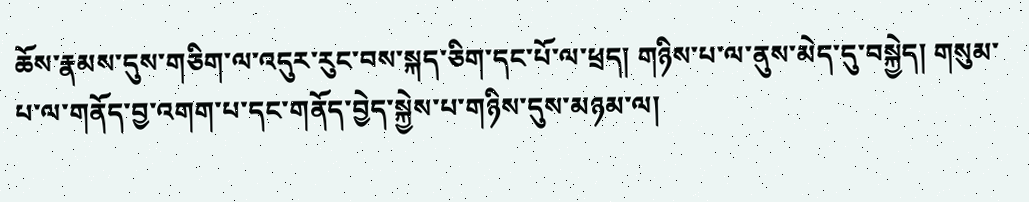ཆོས་རྣམས་དུས་གཅིག་ལ་འདུར་རུང་བས་སྐད་ཅིག་དང་པོ་ལ་ཕྲད། གཉིས་པ་ལ་ནུས་མེད་དུ་བསྐྱེད། གསུམ་པ་ལ་གནོད་བྱ་འགག་པ་དང་གནོད་བྱེད་སྐྱེས་པ་གཉིས་དུས་མཉམ་ལ།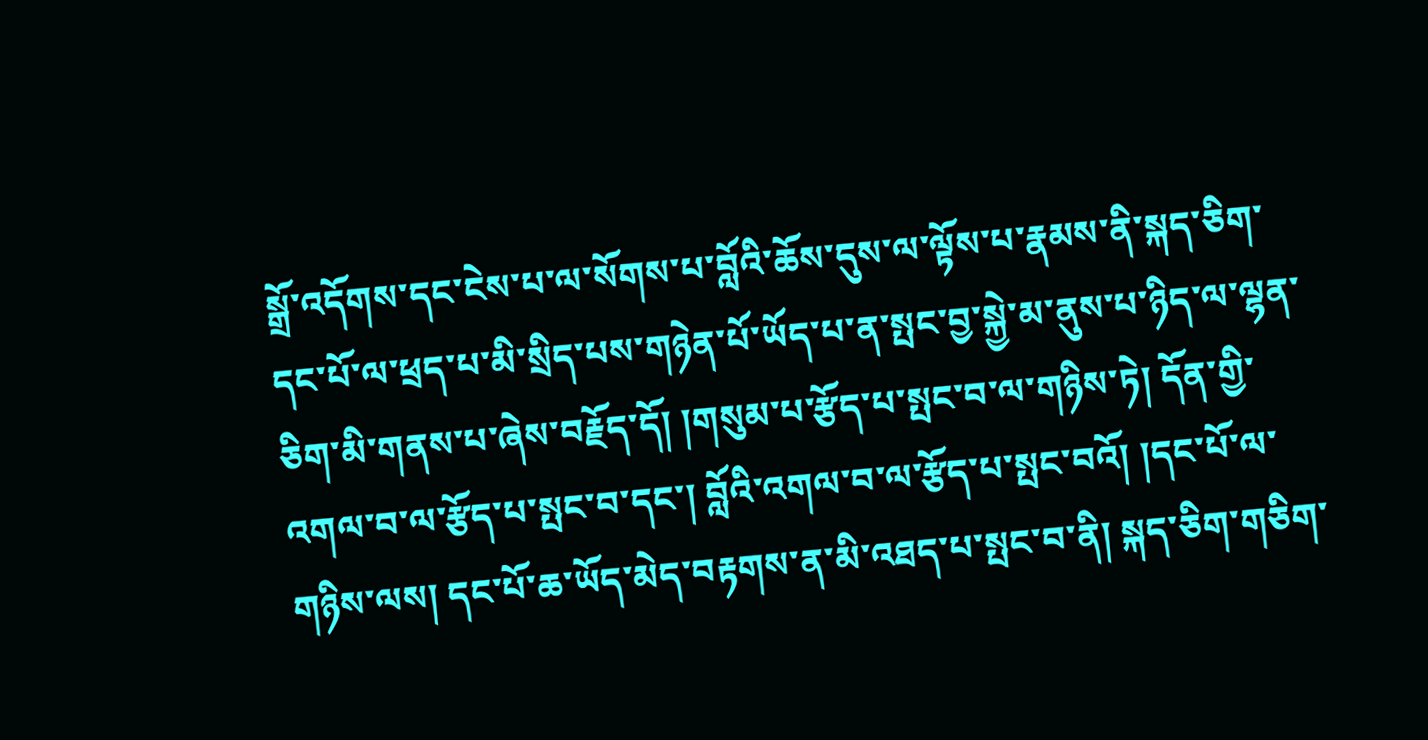སྒྲོ་འདོགས་དང་ངེས་པ་ལ་སོགས་པ་བློའི་ཆོས་དུས་ལ་ལྟོས་པ་རྣམས་ནི་སྐད་ཅིག་དང་པོ་ལ་ཕྲད་པ་མི་སྲིད་པས་གཉེན་པོ་ཡོད་པ་ན་སྤང་བྱ་སྐྱེ་མ་ནུས་པ་ཉིད་ལ་ལྷན་ཅིག་མི་གནས་པ་ཞེས་བརྗོད་དོ། །གསུམ་པ་རྩོད་པ་སྤང་བ་ལ་གཉིས་ཏེ། དོན་གྱི་འགལ་བ་ལ་རྩོད་པ་སྤང་བ་དང་། བློའི་འགལ་བ་ལ་རྩོད་པ་སྤང་བའོ། །དང་པོ་ལ་གཉིས་ལས། དང་པོ་ཆ་ཡོད་མེད་བརྟགས་ན་མི་འཐད་པ་སྤང་བ་ནི། སྐད་ཅིག་གཅིག་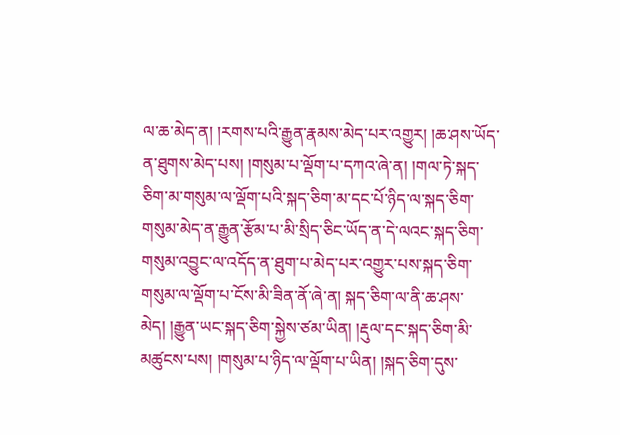ལ་ཆ་མེད་ན། །རགས་པའི་རྒྱུན་རྣམས་མེད་པར་འགྱུར། །ཆ་ཤས་ཡོད་ན་ཐུགས་མེད་པས། །གསུམ་པ་ལྡོག་པ་དཀའ་ཞེ་ན། །གལ་ཏེ་སྐད་ཅིག་མ་གསུམ་ལ་ལྡོག་པའི་སྐད་ཅིག་མ་དང་པོ་ཉིད་ལ་སྐད་ཅིག་གསུམ་མེད་ན་རྒྱུན་རྩོམ་པ་མི་སྲིད་ཅིང་ཡོད་ན་དེ་ལའང་སྐད་ཅིག་གསུམ་འབྱུང་ལ་འདོད་ན་ཐུག་པ་མེད་པར་འགྱུར་པས་སྐད་ཅིག་གསུམ་ལ་ལྡོག་པ་ངོས་མི་ཟིན་ནོ་ཞེ་ན། སྐད་ཅིག་ལ་ནི་ཆ་ཤས་མེད། །རྒྱུན་ཡང་སྐད་ཅིག་སྐྱེས་ཙམ་ཡིན། །རྡུལ་དང་སྐད་ཅིག་མི་མཚུངས་པས། །གསུམ་པ་ཉིད་ལ་ལྡོག་པ་ཡིན། །སྐད་ཅིག་དུས་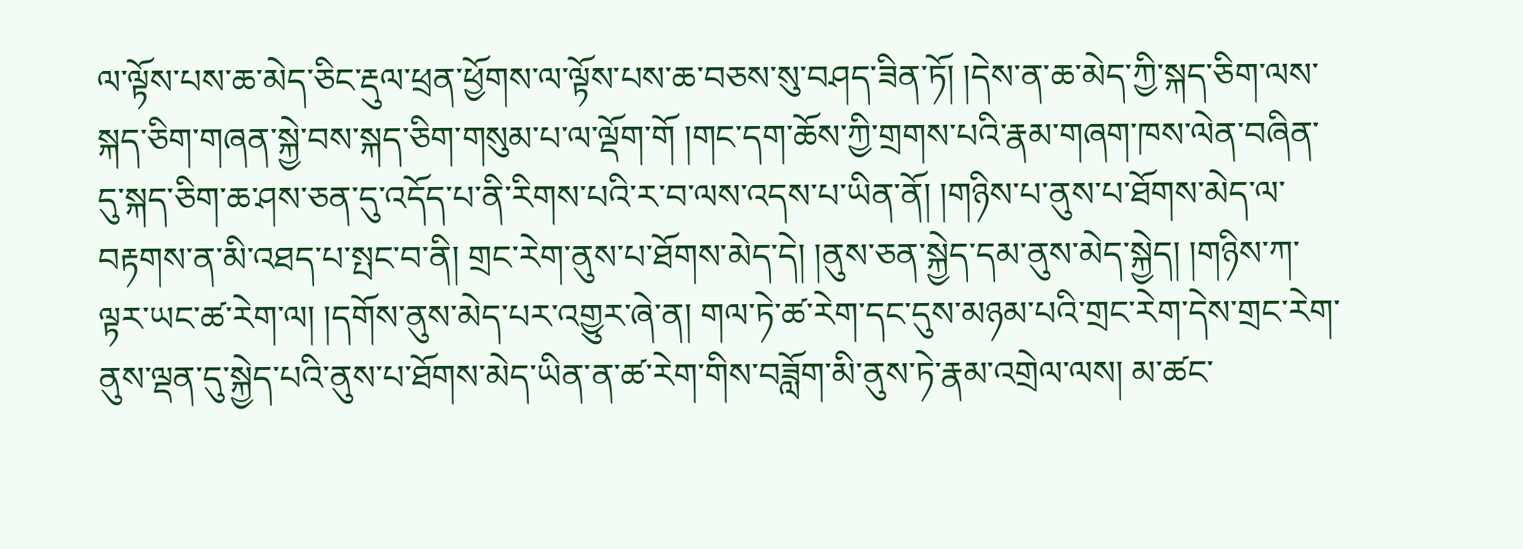ལ་ལྟོས་པས་ཆ་མེད་ཅིང་རྡུལ་ཕྲན་ཕྱོགས་ལ་ལྟོས་པས་ཆ་བཅས་སུ་བཤད་ཟིན་ཏོ། །དེས་ན་ཆ་མེད་ཀྱི་སྐད་ཅིག་ལས་སྐད་ཅིག་གཞན་སྐྱེ་བས་སྐད་ཅིག་གསུམ་པ་ལ་ལྡོག་གོ །གང་དག་ཆོས་ཀྱི་གྲགས་པའི་རྣམ་གཞག་ཁས་ལེན་བཞིན་དུ་སྐད་ཅིག་ཆ་ཤས་ཅན་དུ་འདོད་པ་ནི་རིགས་པའི་ར་བ་ལས་འདས་པ་ཡིན་ནོ། །གཉིས་པ་ནུས་པ་ཐོགས་མེད་ལ་བརྟགས་ན་མི་འཐད་པ་སྤང་བ་ནི། གྲང་རེག་ནུས་པ་ཐོགས་མེད་དེ། །ནུས་ཅན་སྐྱེད་དམ་ནུས་མེད་སྐྱེད། །གཉིས་ཀ་ལྟར་ཡང་ཚ་རེག་ལ། །དགོས་ནུས་མེད་པར་འགྱུར་ཞེ་ན། གལ་ཏེ་ཚ་རེག་དང་དུས་མཉམ་པའི་གྲང་རེག་དེས་གྲང་རེག་ནུས་ལྡན་དུ་སྐྱེད་པའི་ནུས་པ་ཐོགས་མེད་ཡིན་ན་ཚ་རེག་གིས་བཟློག་མི་ནུས་ཏེ་རྣམ་འགྲེལ་ལས། མ་ཚང་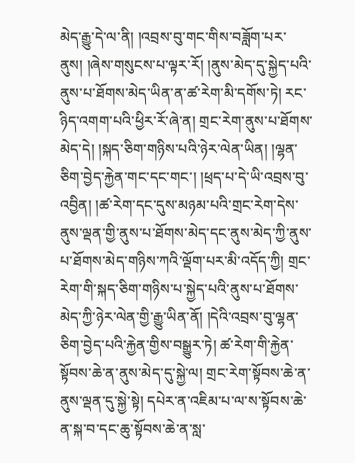མེད་རྒྱུ་དེ་ལ་ནི། །འབྲས་བུ་གང་གིས་བཟློག་པར་ནུས། །ཞེས་གསུངས་པ་ལྟར་རོ། །ནུས་མེད་དུ་སྐྱེད་པའི་ནུས་པ་ཐོགས་མེད་ཡིན་ན་ཚ་རེག་མི་དགོས་ཏེ། རང་ཉིད་འགག་པའི་ཕྱིར་རོ་ཞེ་ན། གྲང་རེག་ནུས་པ་ཐོགས་མེད་དེ། །སྐད་ཅིག་གཉིས་པའི་ཉེར་ལེན་ཡིན། །ལྷན་ཅིག་བྱེད་རྐྱེན་གང་དང་གང་། །ཕྲད་པ་དེ་ཡི་འབྲས་བུ་འབྱིན། །ཚ་རེག་དང་དུས་མཉམ་པའི་གྲང་རེག་དེས་ནུས་ལྡན་གྱི་ནུས་པ་ཐོགས་མེད་དང་ནུས་མེད་ཀྱི་ནུས་པ་ཐོགས་མེད་གཉིས་ཀའི་ལྡོག་པར་མི་འདོད་ཀྱི། གྲང་རེག་གི་སྐད་ཅིག་གཉིས་པ་སྐྱེད་པའི་ནུས་པ་ཐོགས་མེད་ཀྱི་ཉེར་ལེན་གྱི་རྒྱུ་ཡིན་ནོ། །དེའི་འབྲས་བུ་ལྷན་ཅིག་བྱེད་པའི་རྐྱེན་གྱིས་བསྒྱུར་ཏེ། ཚ་རེག་གི་རྐྱེན་སྟོབས་ཆེ་ན་ནུས་མེད་དུ་སྐྱེ་ལ། གྲང་རེག་སྟོབས་ཆེ་ན་ནུས་ལྡན་དུ་སྐྱེ་སྟེ། དཔེར་ན་འཇིམ་པ་ལ་ས་སྟོབས་ཆེ་ན་སྐ་བ་དང་ཆུ་སྟོབས་ཆེ་ན་སླ་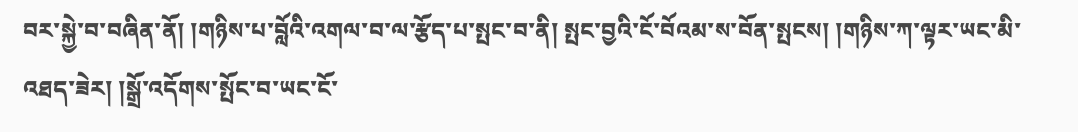བར་སྐྱེ་བ་བཞིན་ནོ། །གཉིས་པ་བློའི་འགལ་བ་ལ་རྩོད་པ་སྤང་བ་ནི། སྤང་བྱའི་ངོ་བོའམ་ས་བོན་སྤངས། །གཉིས་ཀ་ལྟར་ཡང་མི་འཐད་ཟེར། །སྒྲོ་འདོགས་སྤོང་བ་ཡང་ངོ་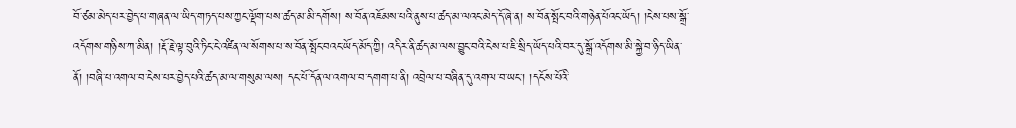བོ་ཙམ་མེད་པར་བྱེད་པ་གཞན་ལ་ཡིད་གཏད་པས་ཀྱང་ལྡོག་པས་ཚད་མ་མི་དགོས། ས་བོན་འཇོམས་པའི་ནུས་པ་ཚད་མ་ལའང་མེད་དོ་ཞེ་ན། ས་བོན་སྤོང་བའི་གཉེན་པོའང་ཡོད། །ངེས་པས་སྒྲོ་འདོགས་གཉིས་ཀ་མིན། །རྡོ་རྗེ་ལྟ་བུའི་ཏིང་ངེ་འཛིན་ལ་སོགས་པ་ས་བོན་སྤོང་བའང་ཡོད་མོད་ཀྱི། འདིར་ནི་ཚད་མ་ལས་བྱུང་བའི་ངེས་པ་ཇི་སྲིད་ཡོད་པའི་བར་དུ་སྒྲོ་འདོགས་མི་སྐྱེ་བ་ཉིད་ཡིན་ནོ། །བཞི་པ་འགལ་བ་ངེས་པར་བྱེད་པའི་ཚད་མ་ལ་གསུམ་ལས། དང་པོ་དོན་ལ་འགལ་བ་དགག་པ་ནི། འབྲེལ་པ་བཞིན་དུ་འགལ་བ་ཡང་། །དངོས་པོའི་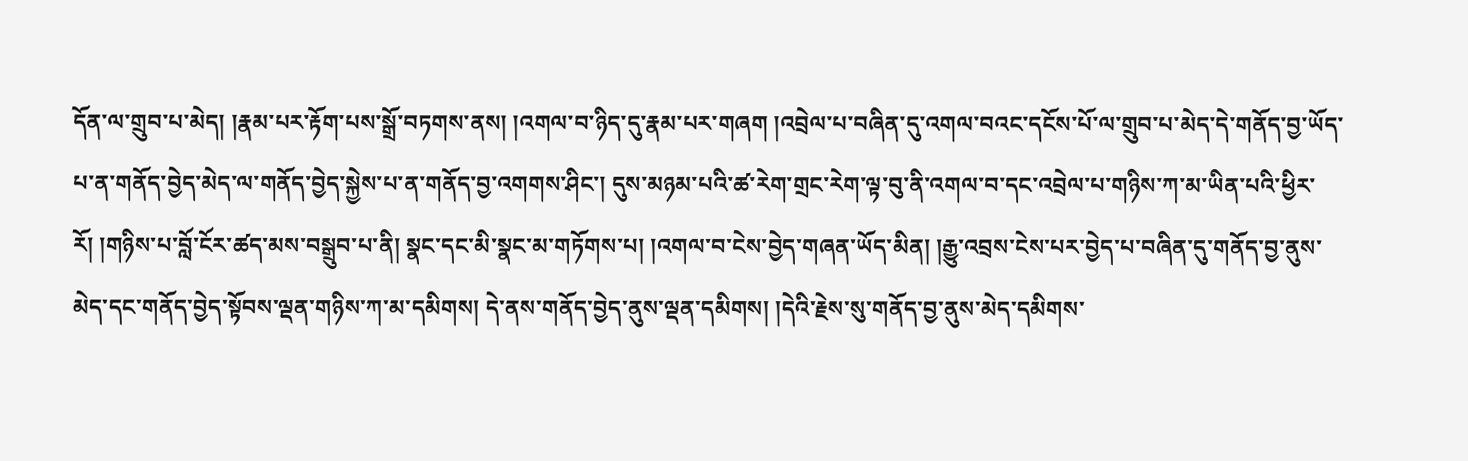དོན་ལ་གྲུབ་པ་མེད། །རྣམ་པར་རྟོག་པས་སྒྲོ་བཏགས་ནས། །འགལ་བ་ཉིད་དུ་རྣམ་པར་གཞག །འབྲེལ་པ་བཞིན་དུ་འགལ་བའང་དངོས་པོ་ལ་གྲུབ་པ་མེད་དེ་གནོད་བྱ་ཡོད་པ་ན་གནོད་བྱེད་མེད་ལ་གནོད་བྱེད་སྐྱེས་པ་ན་གནོད་བྱ་འགགས་ཤིང་། དུས་མཉམ་པའི་ཚ་རེག་གྲང་རེག་ལྟ་བུ་ནི་འགལ་བ་དང་འབྲེལ་པ་གཉིས་ཀ་མ་ཡིན་པའི་ཕྱིར་རོ། །གཉིས་པ་བློ་ངོར་ཚད་མས་བསྒྲུབ་པ་ནི། སྣང་དང་མི་སྣང་མ་གཏོགས་པ། །འགལ་བ་ངེས་བྱེད་གཞན་ཡོད་མིན། །རྒྱུ་འབྲས་ངེས་པར་བྱེད་པ་བཞིན་དུ་གནོད་བྱ་ནུས་མེད་དང་གནོད་བྱེད་སྟོབས་ལྡན་གཉིས་ཀ་མ་དམིགས། དེ་ནས་གནོད་བྱེད་ནུས་ལྡན་དམིགས། །དེའི་རྗེས་སུ་གནོད་བྱ་ནུས་མེད་དམིགས་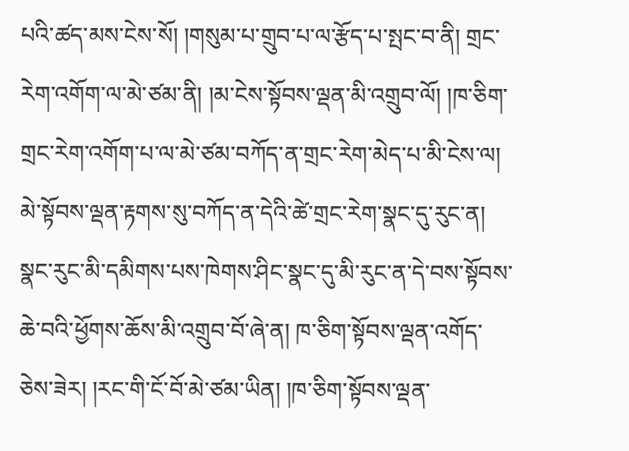པའི་ཚད་མས་ངེས་སོ། །གསུམ་པ་གྲུབ་པ་ལ་རྩོད་པ་སྤང་བ་ནི། གྲང་རེག་འགོག་ལ་མེ་ཙམ་ནི། །མ་ངེས་སྟོབས་ལྡན་མི་འགྲུབ་ལོ། །ཁ་ཅིག་གྲང་རེག་འགོག་པ་ལ་མེ་ཙམ་བཀོད་ན་གྲང་རེག་མེད་པ་མི་ངེས་ལ། མེ་སྟོབས་ལྡན་རྟགས་སུ་བཀོད་ན་དེའི་ཚེ་གྲང་རེག་སྣང་དུ་རུང་ན། སྣང་རུང་མི་དམིགས་པས་ཁེགས་ཤིང་སྣང་དུ་མི་རུང་ན་དེ་བས་སྟོབས་ཆེ་བའི་ཕྱོགས་ཆོས་མི་འགྲུབ་བོ་ཞེ་ན། ཁ་ཅིག་སྟོབས་ལྡན་འགོད་ཅེས་ཟེར། །རང་གི་ངོ་བོ་མེ་ཙམ་ཡིན། །ཁ་ཅིག་སྟོབས་ལྡན་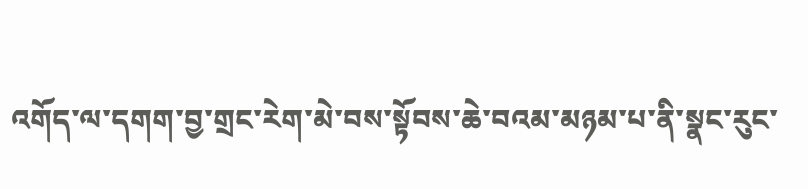འགོད་ལ་དགག་བྱ་གྲང་རེག་མེ་བས་སྟོབས་ཆེ་བའམ་མཉམ་པ་ནི་སྣང་རུང་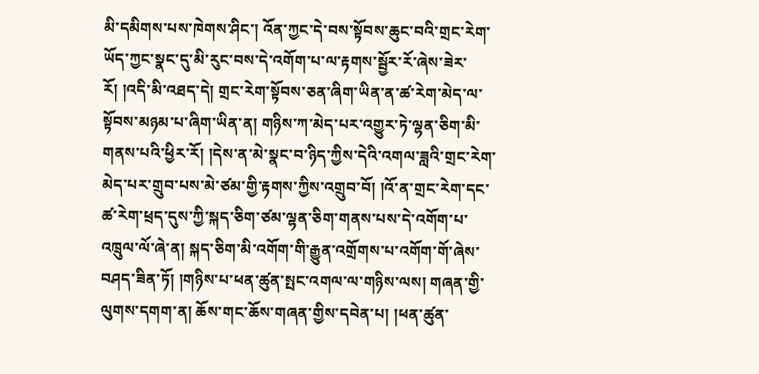མི་དམིགས་པས་ཁེགས་ཤིང་། འོན་ཀྱང་དེ་བས་སྟོབས་ཆུང་བའི་གྲང་རེག་ཡོད་ཀྱང་སྣང་དུ་མི་རུང་བས་དེ་འགོག་པ་ལ་རྟགས་སྦྱོར་རོ་ཞེས་ཟེར་རོ། །འདི་མི་འཐད་དེ། གྲང་རེག་སྟོབས་ཅན་ཞིག་ཡིན་ན་ཚ་རེག་མེད་ལ་སྟོབས་མཉམ་པ་ཞིག་ཡིན་ན། གཉིས་ཀ་མེད་པར་འགྱུར་ཏེ་ལྷན་ཅིག་མི་གནས་པའི་ཕྱིར་རོ། །དེས་ན་མེ་སྣང་བ་ཉིད་ཀྱིས་དེའི་འགལ་ཟླའི་གྲང་རེག་མེད་པར་གྲུབ་པས་མེ་ཙམ་གྱི་རྟགས་ཀྱིས་འགྲུབ་བོ། །འོ་ན་གྲང་རེག་དང་ཚ་རེག་ཕྲད་དུས་ཀྱི་སྐད་ཅིག་ཙམ་ལྷན་ཅིག་གནས་པས་དེ་འགོག་པ་འཁྲུལ་ལོ་ཞེ་ན། སྐད་ཅིག་མི་འགོག་གི་རྒྱུན་འགྲོགས་པ་འགོག་གོ་ཞེས་བཤད་ཟིན་ཏོ། །གཉིས་པ་ཕན་ཚུན་སྤང་འགལ་ལ་གཉིས་ལས། གཞན་གྱི་ལུགས་དགག་ན། ཆོས་གང་ཆོས་གཞན་གྱིས་དབེན་པ། །ཕན་ཚུན་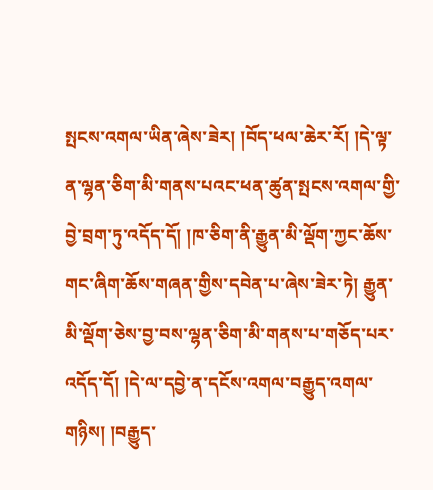སྤངས་འགལ་ཡིན་ཞེས་ཟེར། །བོད་ཕལ་ཆེར་རོ། །དེ་ལྟ་ན་ལྷན་ཅིག་མི་གནས་པའང་ཕན་ཚུན་སྤངས་འགལ་གྱི་བྱེ་བྲག་ཏུ་འདོད་དོ། །ཁ་ཅིག་ནི་རྒྱུན་མི་ལྡོག་ཀྱང་ཆོས་གང་ཞིག་ཆོས་གཞན་གྱིས་དབེན་པ་ཞེས་ཟེར་ཏེ། རྒྱུན་མི་ལྡོག་ཅེས་བྱ་བས་ལྷན་ཅིག་མི་གནས་པ་གཅོད་པར་འདོད་དོ། །དེ་ལ་དབྱེ་ན་དངོས་འགལ་བརྒྱུད་འགལ་གཉིས། །བརྒྱུད་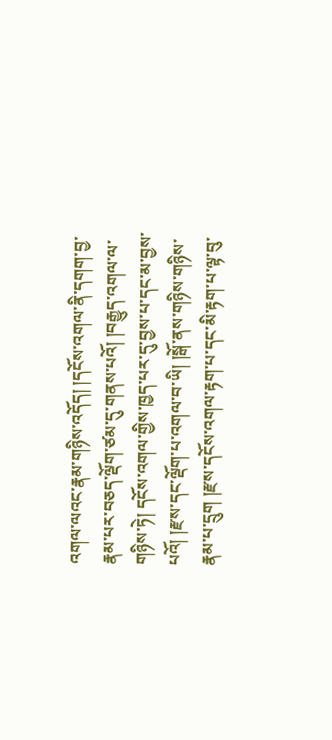འགལ་ལའང་རྣམ་གཉིས་འདོད། །དངོས་འགལ་ནི་དགག་བྱ་རྣམ་པར་བཅད་ལྡོག་ཙམ་དུ་གནས་པའོ། །བརྒྱུད་འགལ་ལ་གཉིས་ཏེ། དངོས་འགལ་གྱིས་ཁྱད་པར་དུ་བྱས་པ་དང་མ་བྱས་པའོ། །རྫས་དང་ལྡོག་པ་འགལ་བ་ཡི། །སྒོ་ནས་གཉིས་གཉིས་རྣམ་པ་དྲུག །རྫས་དངོས་འགལ་རྟག་པ་དང་མི་རྟག་པ་ལྟ་བུ་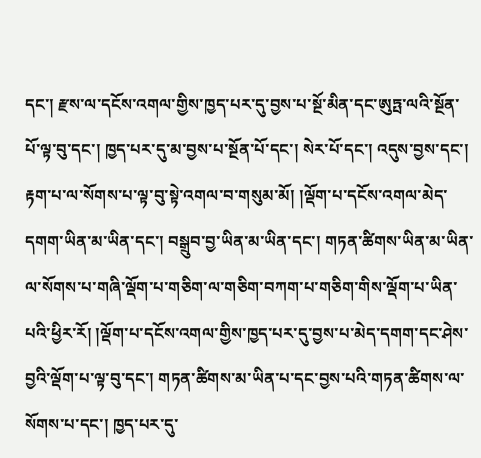དང་། རྫས་ལ་དངོས་འགལ་གྱིས་ཁྱད་པར་དུ་བྱས་པ་སྔོ་མིན་དང་ཨུཏྤ་ལའི་སྔོན་པོ་ལྟ་བུ་དང་། ཁྱད་པར་དུ་མ་བྱས་པ་སྔོན་པོ་དང་། སེར་པོ་དང་། འདུས་བྱས་དང་། རྟག་པ་ལ་སོགས་པ་ལྟ་བུ་སྟེ་འགལ་བ་གསུམ་མོ། །ལྡོག་པ་དངོས་འགལ་མེད་དགག་ཡིན་མ་ཡིན་དང་། བསྒྲུབ་བྱ་ཡིན་མ་ཡིན་དང་། གཏན་ཚིགས་ཡིན་མ་ཡིན་ལ་སོགས་པ་གཞི་ལྡོག་པ་གཅིག་ལ་གཅིག་བཀག་པ་གཅིག་གིས་ལྡོག་པ་ཡིན་པའི་ཕྱིར་རོ། །ལྡོག་པ་དངོས་འགལ་གྱིས་ཁྱད་པར་དུ་བྱས་པ་མེད་དགག་དང་ཤེས་བྱའི་ལྡོག་པ་ལྟ་བུ་དང་། གཏན་ཚིགས་མ་ཡིན་པ་དང་བྱས་པའི་གཏན་ཚིགས་ལ་སོགས་པ་དང་། ཁྱད་པར་དུ་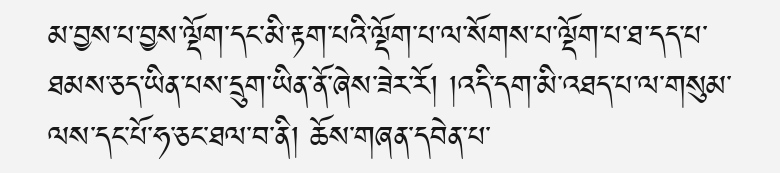མ་བྱས་པ་བྱས་ལྡོག་དང་མི་རྟག་པའི་ལྡོག་པ་ལ་སོགས་པ་ལྡོག་པ་ཐ་དད་པ་ཐམས་ཅད་ཡིན་པས་དྲུག་ཡིན་ནོ་ཞེས་ཟེར་རོ། །འདི་དག་མི་འཐད་པ་ལ་གསུམ་ལས་དང་པོ་ཧ་ཅང་ཐལ་བ་ནི། ཆོས་གཞན་དབེན་པ་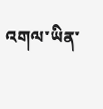འགལ་ཡིན་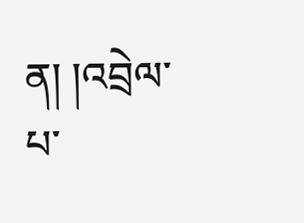ན། །འབྲེལ་པ་